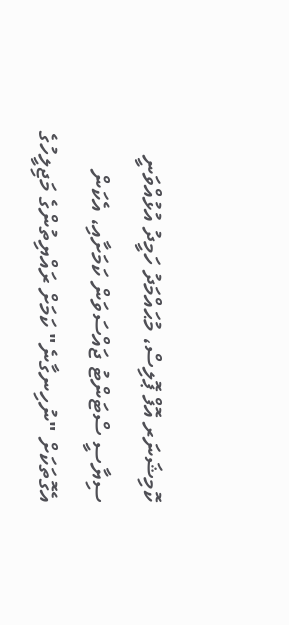ކޮމިޝަނަރ އޮފް ޕޮލިސް، މުޙައްމަދު ހަމީދު އުޅުއްވަނީ ސިޔާސީ ސްޓަންޓު ޖައްސަވަން ކަމަށާއި، އެކަން އެގޮތަކަށް "ނުހިނގާނެ" ކަމަށް ރައްޔިތުންގެ މަޖިލީހުގެ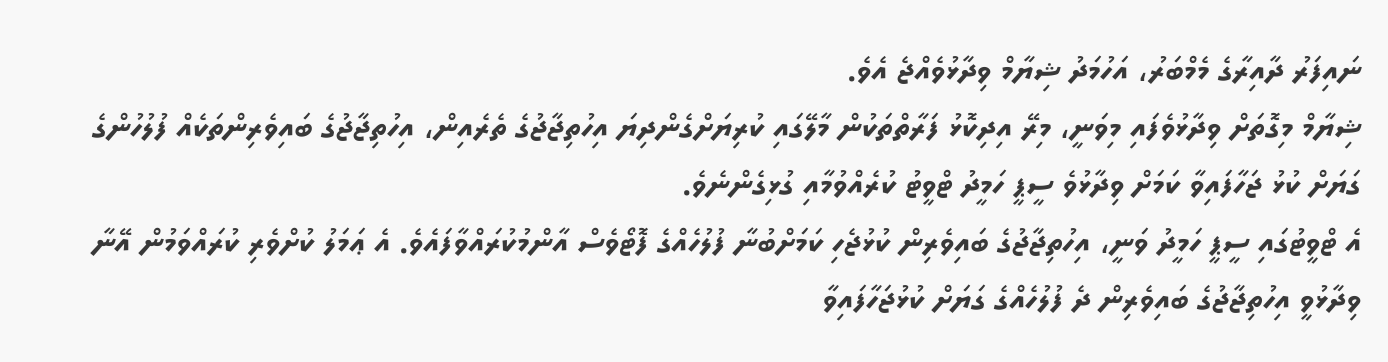ނައިފަރު ދާއިރާގެ މެމްބަރު، އަހުމަދު ޝިޔާމް ވިދާޅުވެއްޖެ އެވެ.
ޝިޔާމް މިގޮތަށް ވިދާޅުވެފައި މިވަނީ، މިރޭ އިދިކޮޅު ފަރާތްތަކުން މާލޭގައި ކުރިޔަށްގެންދިޔަ އިހުތިޖާޖުގެ ތެރެއިން، އިހުތިޖާޖުގެ ބައިވެރިންތަކެއް ފުލުހުންގެ ގަޔަށް ކުޅު ޖަހާފައިވާ ކަމަށް ވިދާޅުވެ ސީޕީ ހަމީދު ޓްވީޓު ކުރެއްވުމާއި ގުޅިގެންނެވެ.
އެ ޓްވީޓުގައި ސީޕީ ހަމީދު ވަނީ، އިހުތިޖާޖުގެ ބައިވެރިން ކުޅުޖެހި ކަމަށްބުނާ ފުލުހެއްގެ ފޮޓޯވެސް އާންމުކުރައްވާފައެވެ. އެ ޢަމަލު ކުށްވެރި ކުރައްވަމުން އޭނާ ވިދާޅުވީ އިހުތިޖާޖުގެ ބައިވެރިން ދެ ފުލުހެއްގެ ގަޔަށް ކުޅުޖަހާފައިވާ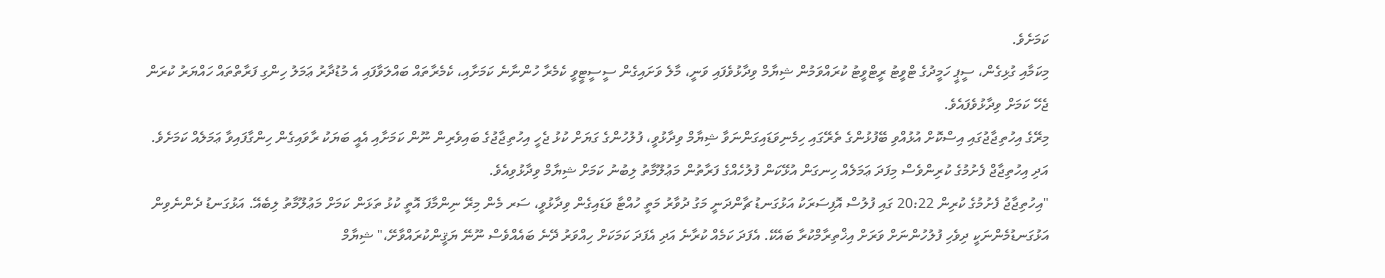ކަމަށެވެ.
މިކަމާއި ގުޅިގެން، ސީޕީ ހަމީދުގެ ޓްވީޓު ރީޓްވީޓު ކުރައްވަމުން ޝިޔާމް ވިދާޅުވެފައި ވަނީ، މާލެ ވަށައިގެން ސީސީޓީވީ ކެމެރާ ހުންނާނެ ކަމަށާއި، ކެމެރާތައް ބައްލަވާފައި އެ މުޑުދާރު ޢަމަލު ހިންގި ފަރާތްތައް ހައްޔަރު ކުރަން ޖެހޭ ކަމަށް ވިދާޅުވެފައެވެ.
މިރޭގެ އިހުތިޖާޖުގައި އިސްކޮށް އުޅުއްވި ބޭފުޅުންގެ ތެރޭގައި ހިމެނިވަޑައިގަންނަވާ ޝިޔާމް ވިދާޅުވީ، ފުލުހުންގެ ގަޔަށް ކުޅު ޖެހީ އިހުތިޖާޖުގެ ބައިވެރިން ނޫން ކަމަށާއި އެއީ ބަޔަކު ރާވައިގެން ހިންގާފައިވާ ޢަމަލެއް ކަމަށެވެ. އަދި އިހުތިޖާޖް ފެށުމުގެ ކުރިންވެސް މިފަދަ ޢަމަލެއް ހިނގަން އުޅޭކަން ފުލުހެއްގެ ފަރާތުން މަޢުލޫމާތު ލިބުނު ކަމަށް ޝިޔާމް ވިދާޅުވިއެވެ.
"އިހުތިޖާޖު ފެށުމުގެ ކުރިން 20:22 ގައި ފުލުސް އޮފިސަރަކު އަޅުގަނޑު ޗާންދަނީ މަގު ދުވާރު މަތީ ހުއްޓާ ވަޑައިގެން ވިދާޅުވީ، ސަރ މެން މިރޭ ނިންމާފަ އޮތީ ކުޅު ތަޅަން ކަމަށް މަޢުލޫމާތު ލިބެއޭ. އަޅުގަނޑު ދެންނެވިން އަޅުގަނޑުމެންނަކީ ދިވެހި ފުލުހުންނަށް ވަރަށް އިޚްތިރާމްކުރާ ބައެކޭ. އެފަދަ ކަމެއް ކުރާނެ އަދި އެފަދަ ކަމަކަށް ހިއްވަރު ދޭނެ ބައެއްވެސް ނޫނޭ ޔަޤީންކުރައްވާށޭ،" ޝިޔާމް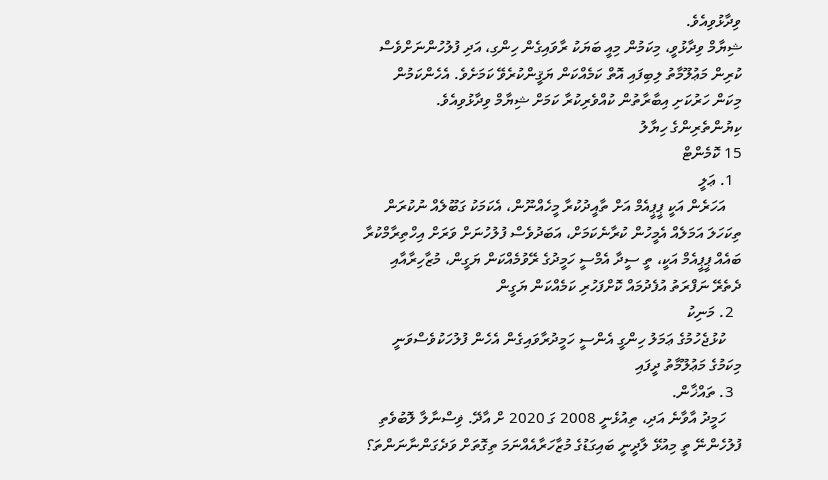ވިދާޅުވިއެވެ.
ޝިޔާމް ވިދާޅުވީ، މިކަމުން މިއީ ބަޔަކު ރާވައިގެން ހިންގި، އަދި ފުލުހުންނަށްވެސް ކުރިން މަޢުލޫމާތު ލިބިފައި އޮތް ކަމެއްކަން ޔަޤީންކުރެވޭ ކަމަށެވެ. އެހެންކަމުން މިކަން ހަރުކަށި އިބާރާތުން ކުއްވެރިކުރާ ކަމަށް ޝިޔާމް ވިދާޅުވިއެވެ.
ކިޔުންތެރިންގެ ހިޔާލު
15 ކޮމެންޓް
  1. ޢަލީ
    އަހަރެން އަކީ ޕީޕީއެމް އަށް ތާއީދުކުރާ މީހެއްނޫން، އެކަމަކު ގަބޫލެއް ނުކުރަން ތިކަހަލަ އަމަލެއް އެމީހުން ކުރާނެކަމަށް، އަބަދުވެސް ފުލުހުނަށް ވަރަށް އިހްތިރާމްކުރާ ބައެއް ޕީޕީއެމް އަކީ، ތީ ސީދާ އެމްސީ ހަމީދުގެ ރޭވުމެއްކަން ޔަގީން، މުޒާހިރާއާއި ދެތެރޭ ނަފްރަތު އުފެދުމައް ކޮށްފަހުރި ކަމެއްކަން ޔަގީން
  2. މަނިކު
    ކުޅުޖެހުމުގެ ޢަމަލު ހިންގީ އެންސީ ހަމީދުރާވައިގެން އެހެން ފުލުހަކުވެސްވަނީ މިކަމުގެ މަޢުލޫމާތު ދީފައި
  3. ތައްޚާން.
    ހަމީދު އާވާނެ އަދި، ތިއުޅެނީ 2008 ގަ 2020 ށް އާދޭ. ޥިސްނާލާ ލޮބުވެތި ފުލުހެންނޭ ތީ މިއުޅޭ ލާދީނީ ބައިގަޑުގެ މުޒާހަރާއެއްނަމަ ތިގޮތަށް ވަދެގަންނާނަންތަ؟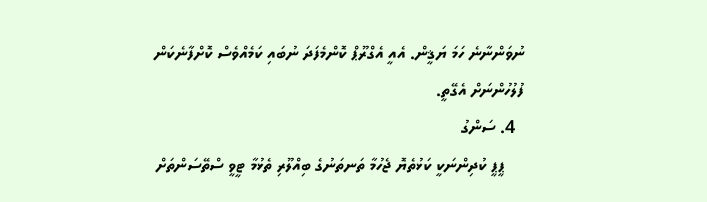ނުވަންނާނެ ހަމަ ޔަޤީން. އެއީ އެގްރޫޕް ކޮންމެފަދަ ނުބައި ކަމެއްވެސް ކޮށްފާނެކަން ފުލުހުންނަށް އެގޭތީ.
  4. ސަންގު
    ޕީޕީ ކުދިންނަކީ ކަޅުތެޔޮ ޖެހުމާ ތަނތަނުގެ ބިއްލޫރި ތެޅުމާ ޓީވީ ސްތޭސަންތަށް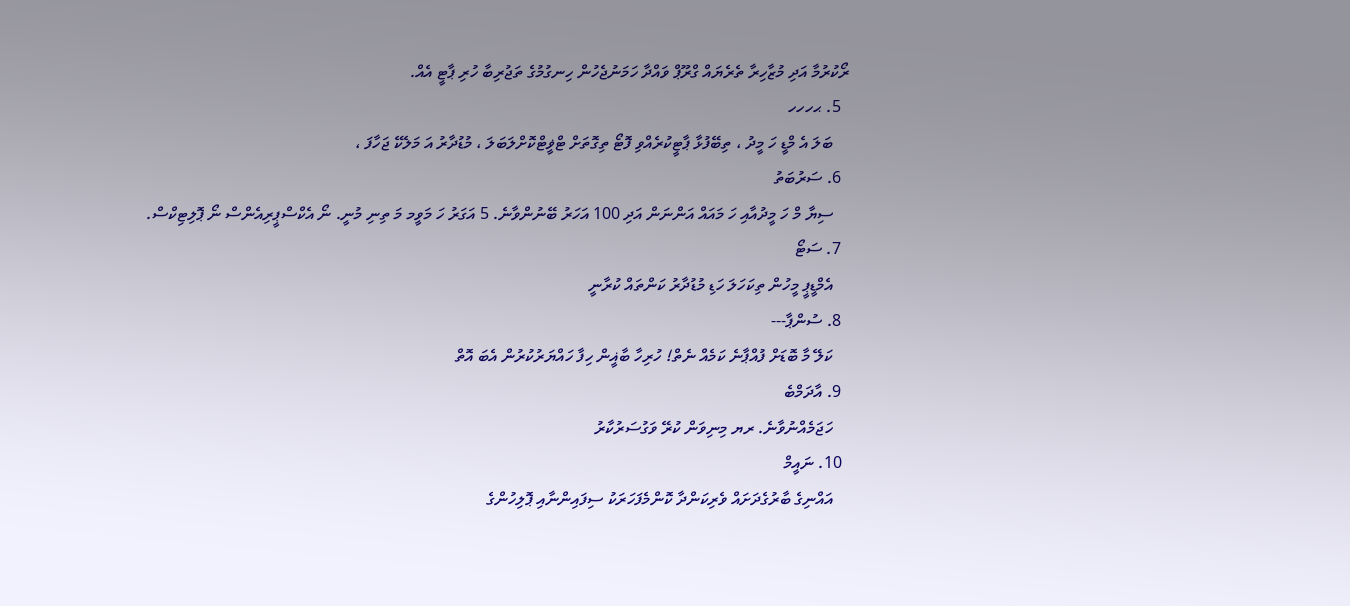ރޯކުރުމާ އަދި މުޒާހިރާ ތެރެޔައް ގްރޫޕް ވައްދާ ހަމަނުޖެހުން ހިނގުމުގެ ތަޖުރިބާ ހުރި ޕާޓީ އެއް.
  5. ޙހހހ
    ބަލަ އެ މްޑީ ހަ މީދު ، ތިބޭފުޅާ ޕާޓީކުރެއްވި ފޮޓޯ ތިގޮތަށް ޓްޥީޓްކޮށްލަބަލަ ، މުޑުދާރު އަ މަލެކޭ ޖަހާފަ ،
  6. ސަރުބަތު
    ސިޔާ މް ހަ މީދުއާއި ހަ މައައް އަންނަން އަދި 100 އަހަރު ބޭނުންވާނެ. 5 އަގަރު ހަ މަވީމ މަ ތިނި މުނީ. ނޯ އެކްސްޕީރިއެންސް ނޯ ޕޮލިޓިކްސް.
  7. ސަޓޯ
    އެމްޑީޕީ މީހުން ތިކަހަލަ ހަޑި މުޑުދާރު ކަންތައް ކުރާނީ
  8. ސުންޕާ---
    ކަލޭ މާ ބޮޑަށް ފުއްޕާނެ ކަމެއް ނެތް! ހުރިހާ ބާޣީން ހިފާ ހައްޔަރުކުރުން އެބަ އޮތް
  9. އާދަމްބެ
    ހަޖަމެއްނުވާނެ. ރޔ މިނިވަން ކުރޭ ވަގުސަރުކާރު
  10. ނައީމް
    އައްނިގެ ބާރުގެދަށައް ވެރިކަންދާ ކޮންމެފަހަރަކު ސިފައިންނާއި ޕޮލިހުންގެ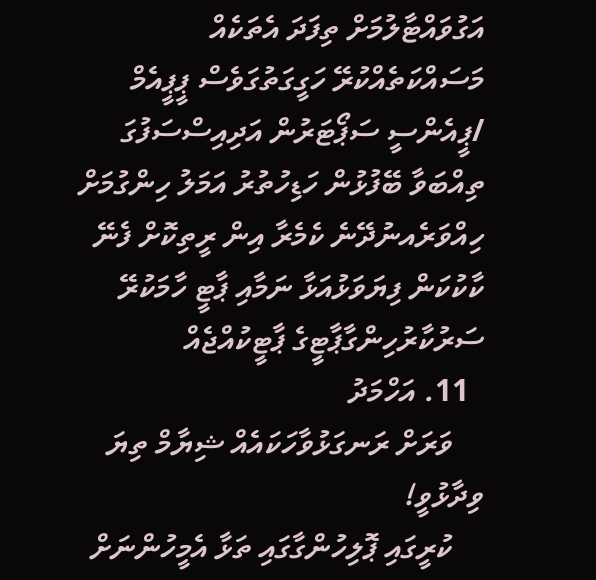އަގުވައްޓާލުމަށް ތިފަދަ އެތަކެއް މަސައްކަތެއްކުރޭ ހަގީގަތުގަވެސް ޕީޕީއެމް /ޕީއެންސީ ސަޕޯޓަރުން އަދިއިސްސަފުގަ ތިއްބަވާ ބޭފުޅުން ހަޑިހުތުރު އަމަލު ހިންގުމަށް ހިއްވަރެއނުދޭނެ ކެމެރާ އިން ރީތިކޮށް ފެނޭ ކާކުކަން ފިޔަވަޅުއަޅާ ނަމާއި ޕާޓީ ހާމަކުރޭ ސަރުކާރުހިންގާޕާޓީގެ ޕާޓީކުއްޖެއް
  11. އަހްމަދު
    ވަރަށް ރަނގަޅުވާހަކައެއް ޝިޔާމް ތިޔަ ވިދާޅުވީ!
    ކުރީގައި ޕޮލިހުންގާގައި ތަޅާ އެމީހުންނަށް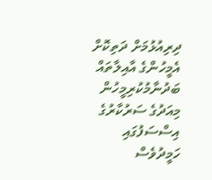ދިރިއުޅުމަށް ދަތިކޮށް އެމީހުންގެ އާއިލާތައް ބަދުނާމުކުރިމީހުން މިއަދުގެ ސަރުކާރުގެ އިސްސަފުގައި ހަމީދުވެސް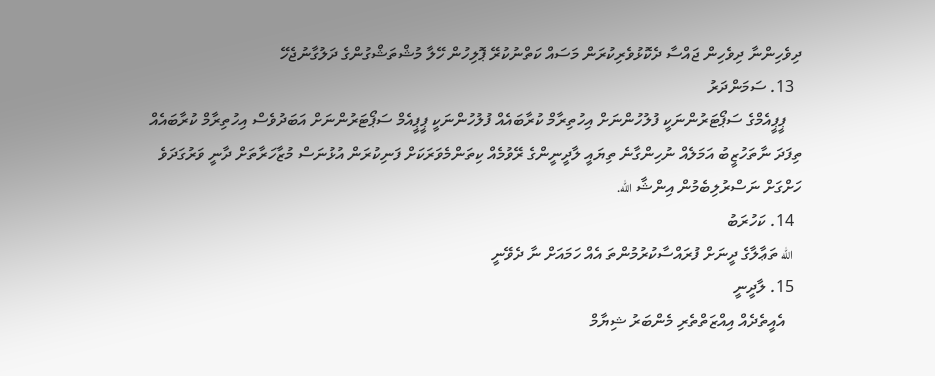ދިވެހިންނާ ދިވެހިން ޖައްސާ ދެކޮޅުވެރިކުރަން މަސައް ކަތްނުކުރޭ ޕޮލިހުން ހޭލާ މުޝްތަޝްގުންގެ ދަލުގާނުޖެހޭ
  13. ސަމަންދަރު
    ޕީޕީއެމްގެ ސަޕޯޓަރުންނަކީ ފުލުހުންނަށް އިހުތިރާމް ކުރާބައެއް ފުލުހުންނަކީ ޕީޕީއެމް ސަޕޯޓަރުންނަށް އަބަދުވެސް އިހުތިރާމް ކުރާބައެއް ތިފަދަ ނާތަހުޒީބު އަމަލެއް ނުހިންގާނެ ތިޔައީ ލާދީނީންގެ ރޭވުމެއް ކިތަންމެވަރަކަށް ފަނިކުރަން އުޅުނަސް މުޒާހަރާތަށް ދާނީ ވަރުގަދަވެ ހަށްގަށް ނަސްރުލިބެމުން އިންޝާ الله.
  14. ކަހުރަބު
    الله ތަޢާލާގެ ދީނަށް ފުރައްސާކުރުމުންތަ އެއް ހަމައަށް ނާ ދެވޭނީ
  15. ލާދީނީ
    އެއީތެދެއް އިއްޒަތްތެރި މެންބަރު ޝިޔާމް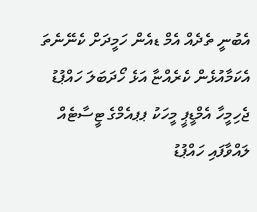އެބުނީ ތެދެއް އެމް ޑއެން ހަމީދަށް ކެނޭނެތަ އެކަމާއުޅެން ކެރެއްޏާ އަޅެ ހޯދަބަލަ ހައްޕުޑު ޖެހިމީހާ އެމްޑީޕީ މީހަކު ޕޕއެމްގެ ޓީސާޓެއް ލައްވާފައި ހައްޕުޑު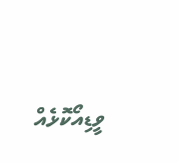ވީޑިއޯކޮޅެއް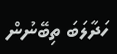ހަދާލަބަ ތިބޭނުން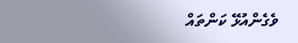ވެގެންއުޅޭ ކަންތައް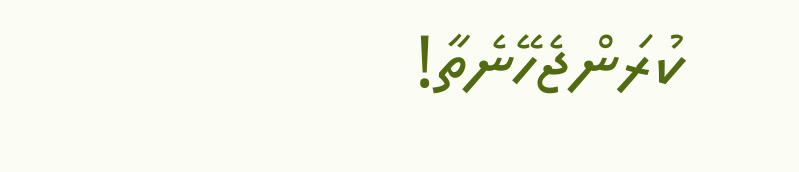ކުރަންޖެހޭނެތާ!